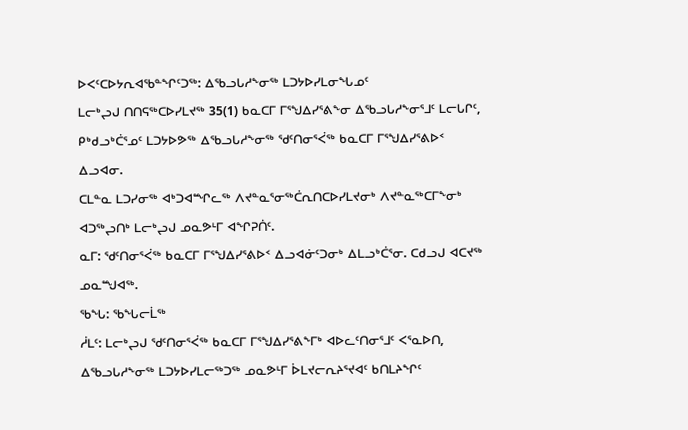ᐅᐸᑦᑕᐅᔭᕆᐊᖃᓐᖏᑦᑐᖅ: ᐃᖃᓗᒐᓱᖕᓂᖅ ᒪᑐᔭᐅᓯᒪᓂᖓᓄᑦ
ᒪᓕᒃᖢᒍ ᑎᑎᕋᖅᑕᐅᓯᒪᔪᖅ 35(1) ᑲᓇᑕᒥ ᒥᕐᖑᐃᓯᕐᕕᖕᓂ ᐃᖃᓗᒐᓱᖕᓂᕐᒧᑦ ᒪᓕᒐᒋᑦ, ᑭᒃᑯᓗᒃᑖᕐᓄᑦ ᒪᑐᔭᐅᕗᖅ ᐃᖃᓗᒐᓱᖕᓂᖅ ᖁᑦᑎᓂᕐᐹᖅ ᑲᓇᑕᒥ ᒥᕐᖑᐃᓯᕐᕕᐅᑉ ᐃᓗᐊᓂ.
ᑕᒪᓐᓇ ᒪᑐᓯᓂᖅ ᐊᒃᑐᐊᙱᓚᖅ ᐱᔪᓐᓇᕐᓂᖅᑖᕆᑎᑕᐅᓯᒪᔪᓂᒃ ᐱᔪᓐᓇᖅᑕᒥᖕᓂᒃ ᐊᑐᖅᖢᑎᒃ ᒪᓕᒃᖢᒍ ᓄᓇᕗᒻᒥ ᐊᖏᕈᑏᑦ.
ᓇᒥ: ᖁᑦᑎᓂᕐᐹᖅ ᑲᓇᑕᒥ ᒥᕐᖑᐃᓯᕐᕕᐅᑉ ᐃᓗᐊᓃᑦᑐᓂᒃ ᐃᒪᓗᒃᑖᕐᓂ. ᑕᑯᓗᒍ ᐊᑕᔪᖅ ᓄᓇᙳᐊᖅ.
ᖃᖓ: ᖃᖓᓕᒫᖅ
ᓲᒪᑦ: ᒪᓕᒃᖢᒍ ᖁᑦᑎᓂᕐᐹᖅ ᑲᓇᑕᒥ ᒥᕐᖑᐃᓯᕐᕕᖕᒥᒃ ᐊᐅᓚᑦᑎᓂᕐᒧᑦ ᐸᕐᓇᐅᑎ, ᐃᖃᓗᒐᓱᖕᓂᖅ ᒪᑐᔭᐅᓯᒪᓕᖅᑐᖅ ᓄᓇᕗᒻᒥ ᐆᒪᔪᓕᕆᔨᕐᔪᐊᑦ ᑲᑎᒪᔨᖏᑦ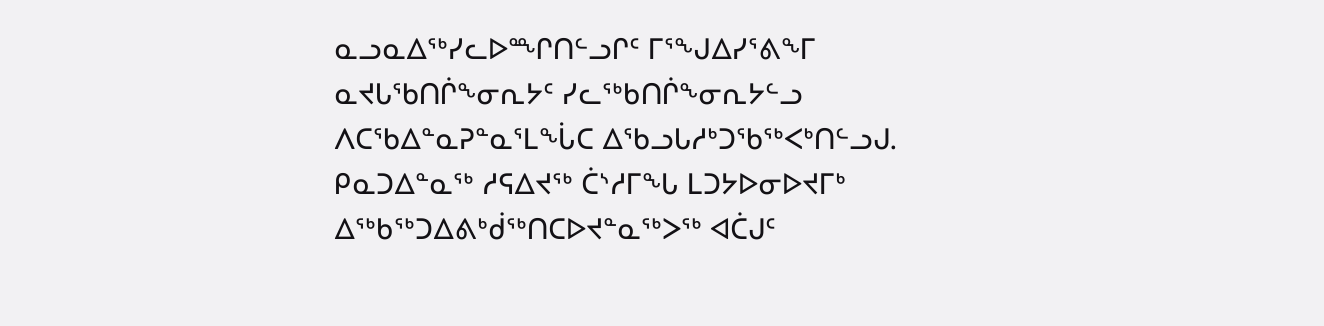ᓇᓗᓇᐃᖅᓯᓚᐅᙱᑎᓪᓗᒋᑦ ᒥᕐᖑᐃᓯᕐᕕᖕᒥ ᓇᔪᒐᖃᑎᒌᖕᓂᕆᔭᑦ ᓯᓚᖅᑲᑎᒌᖕᓂᕆᔭᓪᓗ ᐱᑕᖃᐃᓐᓇᕈᓐᓇᕐᒪᖔᑕ ᐃᖃᓗᒐᓱᒃᑐᖃᖅᐸᒃᑎᓪᓗᒍ.
ᑭᓇᑐᐃᓐᓇᖅ ᓱᕋᐃᔪᖅ ᑖᔅᓱᒥᖓ ᒪᑐᔭᐅᓂᐅᔪᒥᒃ ᐃᖅᑲᖅᑐᐃᕕᒃᑰᖅᑎᑕᐅᔪᓐᓇᖅᐳᖅ ᐊᑖᒍᑦ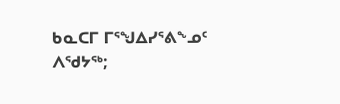ᑲᓇᑕᒥ ᒥᕐᖑᐃᓯᕐᕕᖕᓄᑦ ᐱᖁᔭᖅ;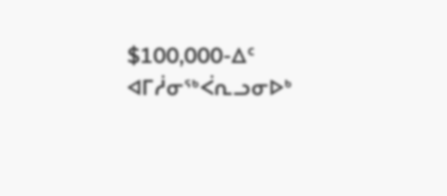$100,000-ᐃᑦ ᐊᒥᓲᓂᖅᐹᕆᓗᓂᐅᒃ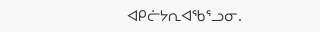ᐊᑭᓖᔭᕆᐊᖃᕐᓗᓂ.